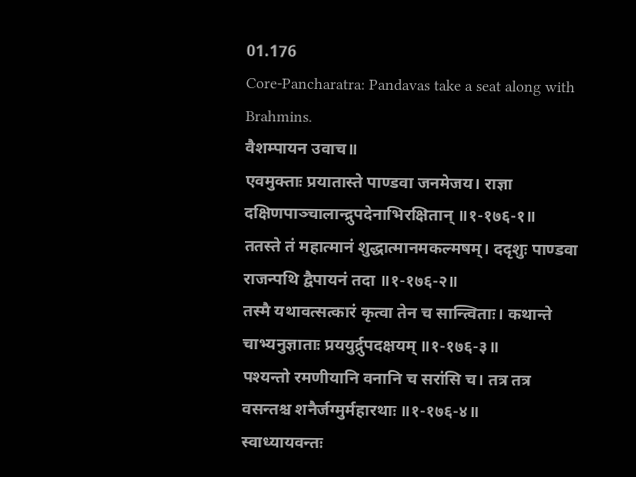01.176
Core-Pancharatra: Pandavas take a seat along with Brahmins.
वैशम्पायन उवाच॥
एवमुक्ताः प्रयातास्ते पाण्डवा जनमेजय। राज्ञा दक्षिणपाञ्चालान्द्रुपदेनाभिरक्षितान् ॥१-१७६-१॥
ततस्ते तं महात्मानं शुद्धात्मानमकल्मषम्। ददृशुः पाण्डवा राजन्पथि द्वैपायनं तदा ॥१-१७६-२॥
तस्मै यथावत्सत्कारं कृत्वा तेन च सान्त्विताः। कथान्ते चाभ्यनुज्ञाताः प्रययुर्द्रुपदक्षयम् ॥१-१७६-३॥
पश्यन्तो रमणीयानि वनानि च सरांसि च। तत्र तत्र वसन्तश्च शनैर्जग्मुर्महारथाः ॥१-१७६-४॥
स्वाध्यायवन्तः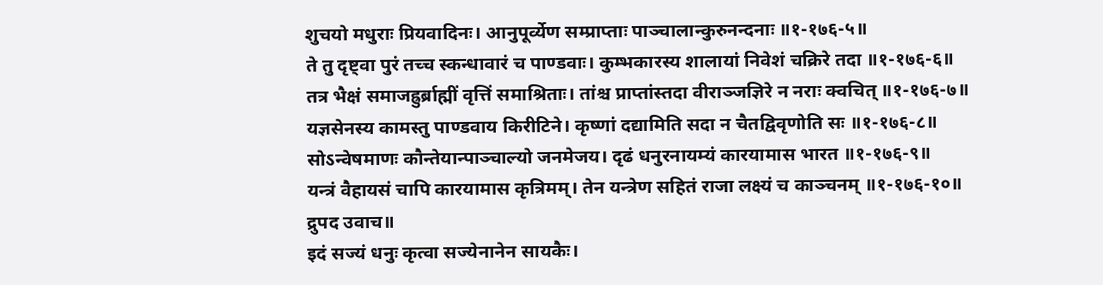शुचयो मधुराः प्रियवादिनः। आनुपूर्व्येण सम्प्राप्ताः पाञ्चालान्कुरुनन्दनाः ॥१-१७६-५॥
ते तु दृष्ट्वा पुरं तच्च स्कन्धावारं च पाण्डवाः। कुम्भकारस्य शालायां निवेशं चक्रिरे तदा ॥१-१७६-६॥
तत्र भैक्षं समाजह्रुर्ब्राह्मीं वृत्तिं समाश्रिताः। तांश्च प्राप्तांस्तदा वीराञ्जज्ञिरे न नराः क्वचित् ॥१-१७६-७॥
यज्ञसेनस्य कामस्तु पाण्डवाय किरीटिने। कृष्णां दद्यामिति सदा न चैतद्विवृणोति सः ॥१-१७६-८॥
सोऽन्वेषमाणः कौन्तेयान्पाञ्चाल्यो जनमेजय। दृढं धनुरनायम्यं कारयामास भारत ॥१-१७६-९॥
यन्त्रं वैहायसं चापि कारयामास कृत्रिमम्। तेन यन्त्रेण सहितं राजा लक्ष्यं च काञ्चनम् ॥१-१७६-१०॥
द्रुपद उवाच॥
इदं सज्यं धनुः कृत्वा सज्येनानेन सायकैः।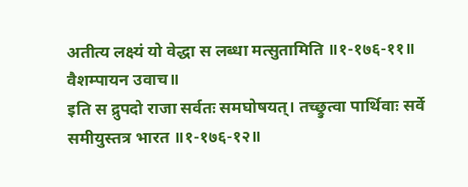अतीत्य लक्ष्यं यो वेद्धा स लब्धा मत्सुतामिति ॥१-१७६-११॥
वैशम्पायन उवाच॥
इति स द्रुपदो राजा सर्वतः समघोषयत्। तच्छ्रुत्वा पार्थिवाः सर्वे समीयुस्तत्र भारत ॥१-१७६-१२॥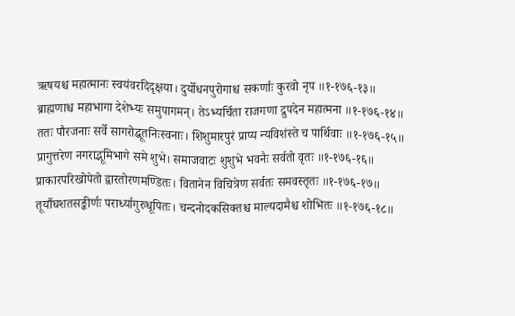ऋषयश्च महात्मानः स्वयंवरदिदृक्षया। दुर्योधनपुरोगाश्च सकर्णाः कुरवो नृप ॥१-१७६-१३॥
ब्राह्मणाश्च महाभागा देशेभ्यः समुपागमन्। तेऽभ्यर्चिता राजगणा द्रुपदेन महात्मना ॥१-१७६-१४॥
ततः पौरजनाः सर्वे सागरोद्धूतनिःस्वनाः। शिशुमारपुरं प्राप्य न्यविशंस्ते च पार्थिवाः ॥१-१७६-१५॥
प्रागुत्तरेण नगराद्भूमिभागे समे शुभे। समाजवाटः शुशुभे भवनैः सर्वतो वृतः ॥१-१७६-१६॥
प्राकारपरिखोपेतो द्वारतोरणमण्डितः। वितानेन विचित्रेण सर्वतः समवस्तृतः ॥१-१७६-१७॥
तूर्यौघशतसङ्कीर्णः परार्ध्यागुरुधूपितः। चन्दनोदकसिक्तश्च माल्यदामैश्च शोभितः ॥१-१७६-१८॥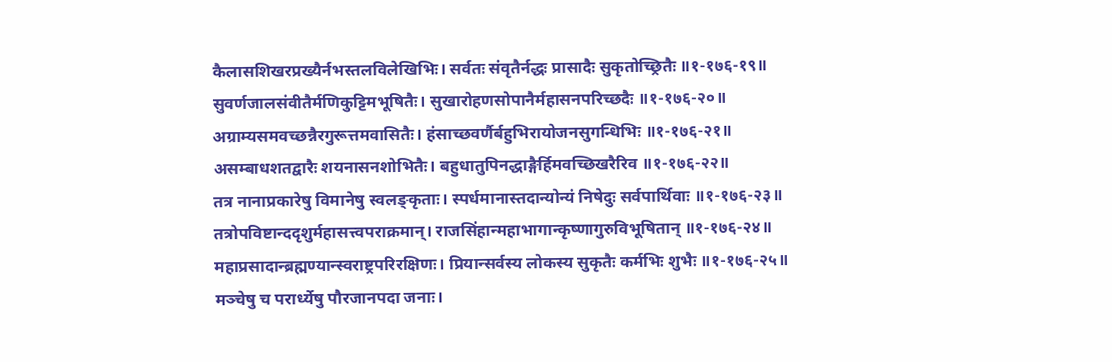कैलासशिखरप्रख्यैर्नभस्तलविलेखिभिः। सर्वतः संवृतैर्नद्धः प्रासादैः सुकृतोच्छ्रितैः ॥१-१७६-१९॥
सुवर्णजालसंवीतैर्मणिकुट्टिमभूषितैः। सुखारोहणसोपानैर्महासनपरिच्छदैः ॥१-१७६-२०॥
अग्राम्यसमवच्छन्नैरगुरूत्तमवासितैः। हंसाच्छवर्णैर्बहुभिरायोजनसुगन्धिभिः ॥१-१७६-२१॥
असम्बाधशतद्वारैः शयनासनशोभितैः। बहुधातुपिनद्धाङ्गैर्हिमवच्छिखरैरिव ॥१-१७६-२२॥
तत्र नानाप्रकारेषु विमानेषु स्वलङ्कृताः। स्पर्धमानास्तदान्योन्यं निषेदुः सर्वपार्थिवाः ॥१-१७६-२३॥
तत्रोपविष्टान्ददृशुर्महासत्त्वपराक्रमान्। राजसिंहान्महाभागान्कृष्णागुरुविभूषितान् ॥१-१७६-२४॥
महाप्रसादान्ब्रह्मण्यान्स्वराष्ट्रपरिरक्षिणः। प्रियान्सर्वस्य लोकस्य सुकृतैः कर्मभिः शुभैः ॥१-१७६-२५॥
मञ्चेषु च परार्ध्येषु पौरजानपदा जनाः।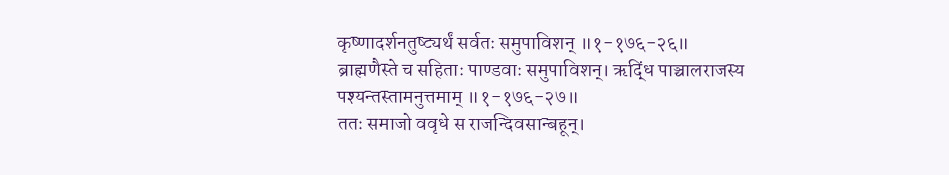कृष्णादर्शनतुष्ट्यर्थं सर्वतः समुपाविशन् ॥१-१७६-२६॥
ब्राह्मणैस्ते च सहिताः पाण्डवाः समुपाविशन्। ऋद्धिं पाञ्चालराजस्य पश्यन्तस्तामनुत्तमाम् ॥१-१७६-२७॥
ततः समाजो ववृधे स राजन्दिवसान्बहून्।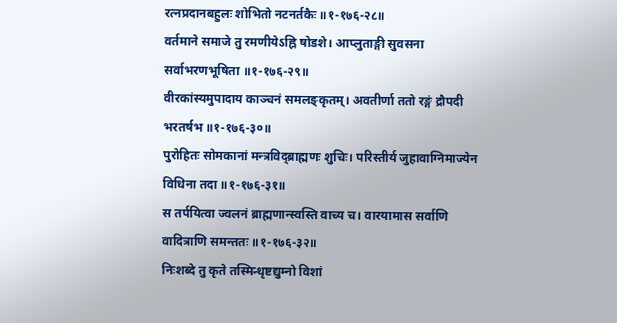रत्नप्रदानबहुलः शोभितो नटनर्तकैः ॥१-१७६-२८॥
वर्तमाने समाजे तु रमणीयेऽह्नि षोडशे। आप्लुताङ्गी सुवसना सर्वाभरणभूषिता ॥१-१७६-२९॥
वीरकांस्यमुपादाय काञ्चनं समलङ्कृतम्। अवतीर्णा ततो रङ्गं द्रौपदी भरतर्षभ ॥१-१७६-३०॥
पुरोहितः सोमकानां मन्त्रविद्ब्राह्मणः शुचिः। परिस्तीर्य जुहावाग्निमाज्येन विधिना तदा ॥१-१७६-३१॥
स तर्पयित्वा ज्वलनं ब्राह्मणान्स्वस्ति वाच्य च। वारयामास सर्वाणि वादित्राणि समन्ततः ॥१-१७६-३२॥
निःशब्दे तु कृते तस्मिन्धृष्टद्युम्नो विशां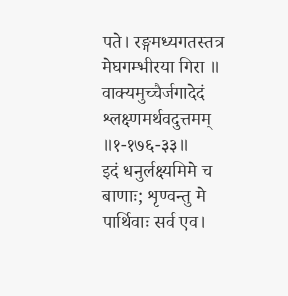पते। रङ्गमध्यगतस्तत्र मेघगम्भीरया गिरा ॥ वाक्यमुच्चैर्जगादेदं श्लक्ष्णमर्थवदुत्तमम् ॥१-१७६-३३॥
इदं धनुर्लक्ष्यमिमे च बाणाः; शृण्वन्तु मे पार्थिवाः सर्व एव।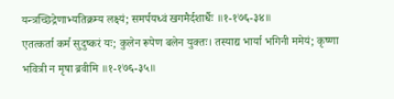यन्त्रच्छिद्रेणाभ्यतिक्रम्य लक्ष्यं; समर्पयध्वं खगमैर्दशार्धैः ॥१-१७६-३४॥
एतत्कर्ता कर्म सुदुष्करं यः; कुलेन रूपेण बलेन युक्तः। तस्याद्य भार्या भगिनी ममेयं; कृष्णा भवित्री न मृषा ब्रवीमि ॥१-१७६-३५॥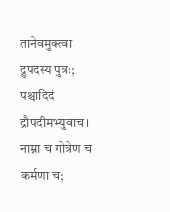तानेवमुक्त्वा द्रुपदस्य पुत्रः; पश्चादिदं द्रौपदीमभ्युवाच। नाम्ना च गोत्रेण च कर्मणा च;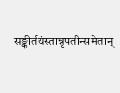सङ्कीर्तयंस्तान्नृपतीन्समेतान्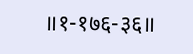॥१-१७६-३६॥